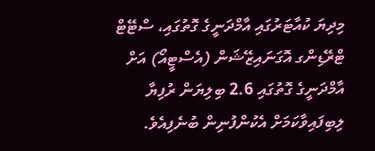މިދިޔަ ކުއާޓަރުގައި އާމްދަނީގެ ގޮތުގައި، ސްޓޭޓް ޓްރޭޑިންގ އޮގަނައިޒޭޝަން (އެސްޓީއޯ) އަށް އާމްދަނީގެ ގޮތުގައި 2.6 ބިލިޔަން ރުފިޔާ ލިބިފައިވާކަމަށް އެކުންފުނިން ބުނެފިއެވެ.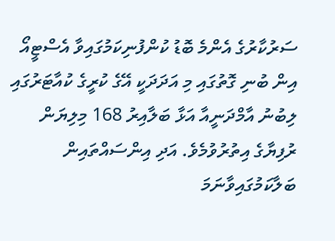ސަރުކާރުގެ އެންމެ ބޮޑު ކުންފުނިކަމުގައިވާ އެސްޓީއޯ އިން ބުނި ގޮތުގައި މި އަދަދަކީ އޭގެ ކުރީގެ ކުއާޓަރުގައި ލިބުނު އާމްދަނީއާ އަޅާ ބަލާއިރު 168 މިލިޔަން ރުފިޔާގެ އިތުރުވުމެވެ. އަދި އިންސައްތައިން ބަލާކަމުގައިވާނަމަ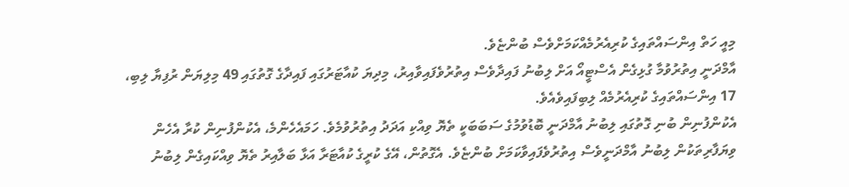މިއީ ހަތް އިންސައްތައިގެ ކުރިއެރުމެއްކަމަށްވެސް ބުންޏެވެ.
އާމްދަނީ އިތުރުވުމާ ގުޅިގެން އެސްޓީއޯ އަށް ލިބުނު ފައިދާވެސް އިތުރުވެފައިވާއިރު، މިދިޔަ ކުއާޓަރުގައި ފައިދާގެ ގޮތުގައި 49 މިލިޔަން ރުފިޔާ ލިބި، 17 އިންސައްތައިގެ ކުރިއެރުމެއް ލިބިފައިވެއެވެ.
އެކުންފުނިން ބުނި ގޮތުގައި ލިބުނު އާމްދަނީ ބޮޑުވުމުގެ ސަބަބަކީ ތެޔޮ ވިއްކި އަދަދު އިތުރުވުމެވެ. ހަމައެހެންމެ، އެކުންފުނިން ކުރާ އެހެން ވިޔަފާރިތަކުން ލިބުނު އާމްދަނީވެސް އިތުރުވެފައިވާކަމަށް ބުންޏެވެ. އެގޮތުން، އޭގެ ކުރީގެ ކުއާޓަރާ އަޅާ ބަލާއިރު ތެޔޮ ވިއްކައިގެން ލިބުނު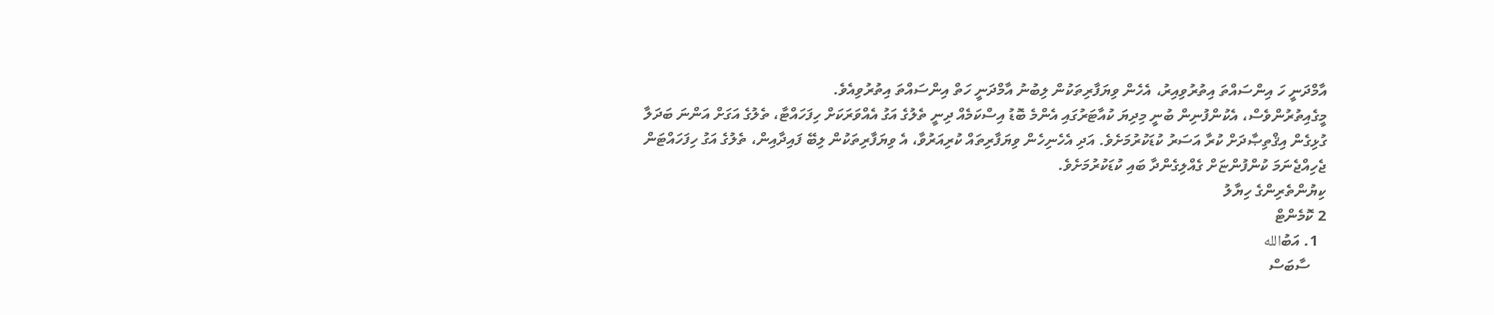އާމްދަނީ ހަ އިންސައްތަ އިތުރުވިއިރު، އެހެން ވިޔަފާރިތަކުން ލިބުނު އާމްދަނީ ހަތް އިންސައްތަ އިތުރުވިއެވެ.
މީގެއިތުރުންވެސް، އެކުންފުނިން ބުނީ މިދިޔަ ކުއާޓަރުގައި އެންމެ ބޮޑު އިސްކަމެއް ދިނީ ތެލުގެ އަގު އެއްވަރަކަށް ހިފަހައްޓާ، ތެލުގެ އަގަށް އަންނަ ބަދަލާ ގުޅިގެން އިޤްތިޞާދަށް ކުރާ އަސަރު ކުޑަކުރުމަށެވެ. އަދި އެހެނިހެން ވިޔަފާރިތައް ކުރިއަރުވާ، އެ ވިޔަފާރިތަކުން ލިބޭ ފައިދާއިން، ތެލުގެ އަގު ހިފަހައްޓަން ޖެހިއްޖެނަމަ ކުންފުންޏަށް ގެއްލިގެންދާ ބައި ކުޑަކުރުމަށެވެ.
ކިޔުންތެރިންގެ ހިޔާލު
2 ކޮމެންޓް
  1. އަބުالله
    ސާބަސް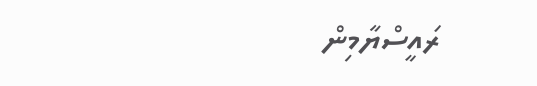ރައީސްޔާމިން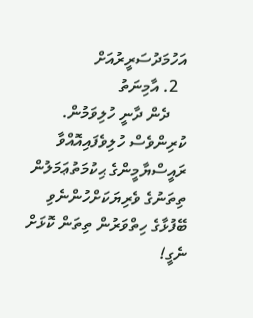އަހުމަދުސަރީރުއަށް
  2. އާމިނަތު
    ދެން ދާނީ ހުލިވަމުން. ކުރިންވެސް ހުލިވެފައިއޮއްވާ ރައީސްޔާމީންގެ ޙިކުމަތުޢަމަލުން ތިތަނުގެ ވެރިޔަކަށްހުންނެވި ބޭފުޅާގެ ހިތްވަރުން ތިތަން ކޮޅަށް ނެގީ!